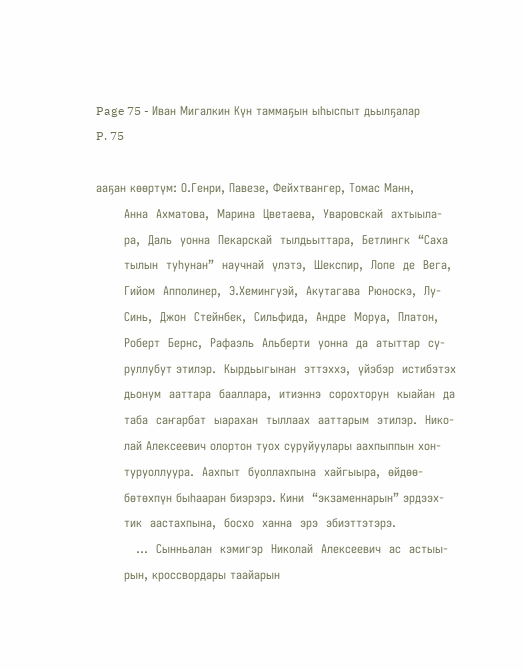Page 75 - Иван Мигалкин Күн таммаҕын ыһыспыт дьылҕалар
P. 75

ааҕан көөртүм: О.Генри, Павезе, Фейхтвангер, Томас Манн,
       Анна  Ахматова,  Марина  Цветаева,  Уваровскай  ахтыыла-
       ра,  Даль  уонна  Пекарскай  тылдьыттара,  Бетлингк  “Саха
       тылын  туһунан”  научнай  үлэтэ,  Шекспир,  Лопе  де  Вега,
       Гийом  Апполинер,  Э.Хемингуэй,  Акутагава  Рюноскэ,  Лу-
       Синь,  Джон  Стейнбек,  Сильфида,  Андре  Моруа,  Платон,
       Роберт  Бернс,  Рафаэль  Альберти  уонна  да  атыттар  су-
       руллубут этилэр.  Кырдьыгынан  эттэххэ,  үйэбэр  истибэтэх
       дьонум  ааттара  бааллара,  итиэннэ  сорохторун  кыайан  да
       таба  саҥарбат  ыарахан  тыллаах  ааттарым  этилэр.  Нико-
       лай Алексеевич олортон туох суруйуулары аахпыппын хон-
       туруоллуура.  Аахпыт  буоллахпына  хайгыыра,  өйдөө-
       бөтөхпүн быһааран биэрэрэ. Кини  “экзаменнарын” эрдээх-
       тик  аастахпына,  босхо  ханна  эрэ  эбиэттэтэрэ.
          ...  Сынньалан  кэмигэр  Николай  Алексеевич  ас  астыы-
       рын, кроссвордары таайарын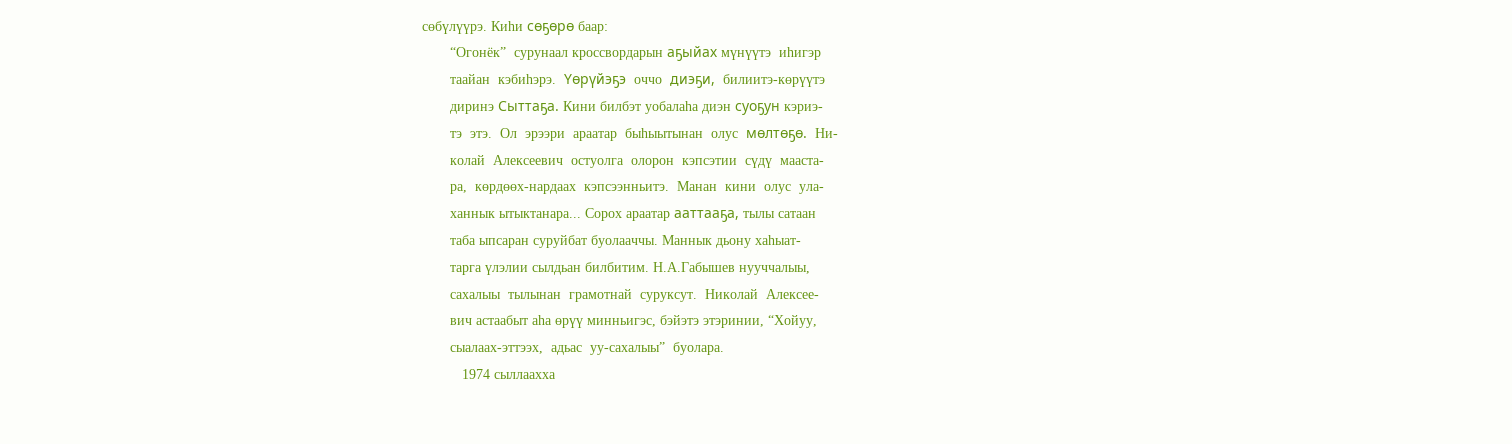сөбүлүүрэ. Киһи сөҕөрө баар:
       “Огонёк”  сурунаал кроссвордарын аҕыйах мүнүүтэ  иһигэр
       таайан  кэбиһэрэ.  Үөрүйэҕэ  оччо  диэҕи,  билиитэ-көрүүтэ
       диринэ Сыттаҕа. Кини билбэт уобалаһа диэн суоҕун кэриэ-
       тэ  этэ.  Ол  эрээри  араатар  быһыытынан  олус  мөлтөҕө.  Ни-
       колай  Алексеевич  остуолга  олорон  кэпсэтии  сүдү  мааста-
       ра,  көрдөөх-нардаах  кэпсээнньитэ.  Манан  кини  олус  ула-
       ханнык ытыктанара... Сорох араатар ааттааҕа, тылы сатаан
       таба ыпсаран суруйбат буолааччы. Маннык дьону хаһыат-
       тарга үлэлии сылдьан билбитим. Н.А.Габышев нууччалыы,
       сахалыы  тылынан  грамотнай  суруксут.  Николай  Алексее-
       вич астаабыт аһа өрүү минньигэс, бэйэтэ этэринии, “Хойуу,
       сыалаах-эттээх,  адьас  уу-сахалыы”  буолара.
          1974 сыллаахха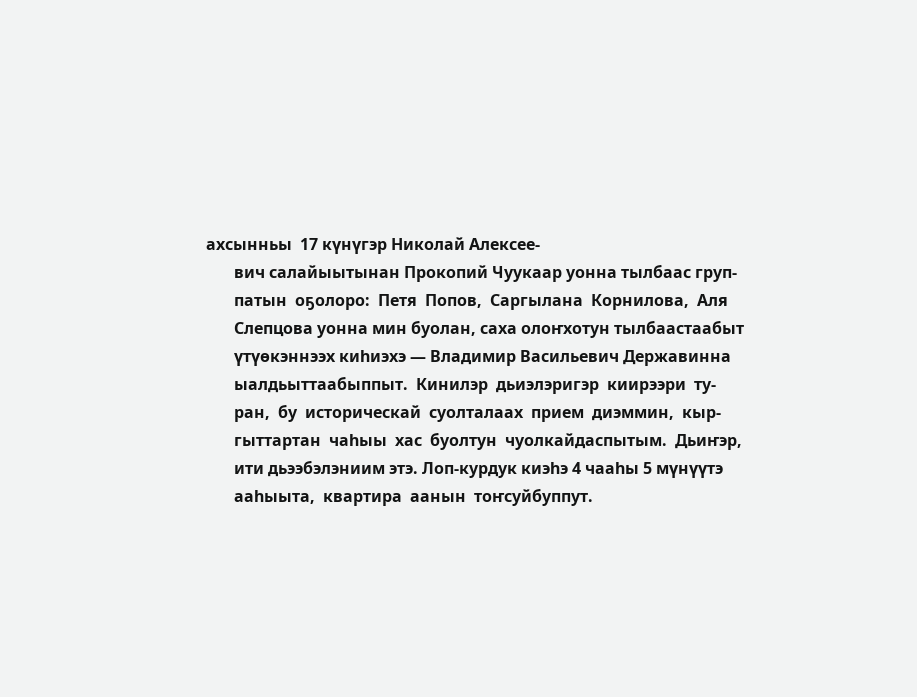ахсынньы  17 күнүгэр Николай Алексее-
       вич салайыытынан Прокопий Чуукаар уонна тылбаас груп-
       патын  оҕолоро:  Петя  Попов,  Саргылана  Корнилова,  Аля
       Слепцова уонна мин буолан, саха олоҥхотун тылбаастаабыт
       үтүөкэннээх киһиэхэ — Владимир Васильевич Державинна
       ыалдьыттаабыппыт.  Кинилэр  дьиэлэригэр  киирээри  ту-
       ран,  бу  историческай  суолталаах  прием  диэммин,  кыр-
       гыттартан  чаһыы  хас  буолтун  чуолкайдаспытым.  Дьиҥэр,
       ити дьээбэлэниим этэ. Лоп-курдук киэһэ 4 чааһы 5 мүнүүтэ
       ааһыыта,  квартира  аанын  тоҥсуйбуппут.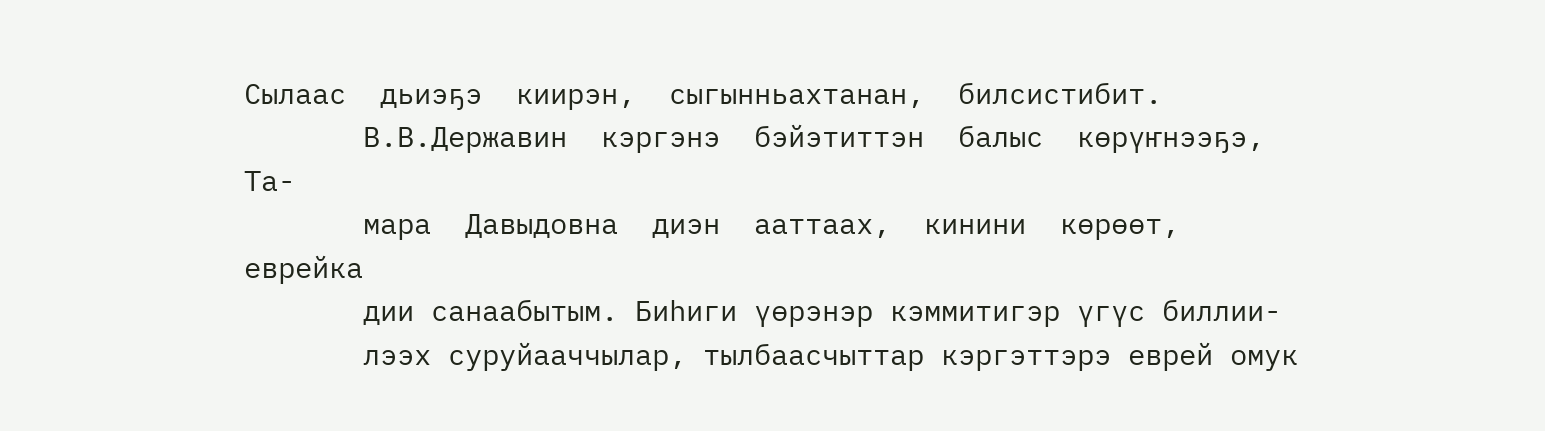Сылаас  дьиэҕэ  киирэн,  сыгынньахтанан,  билсистибит.
       В.В.Державин  кэргэнэ  бэйэтиттэн  балыс  көрүҥнээҕэ,  Та-
       мара  Давыдовна  диэн  ааттаах,  кинини  көрөөт,  еврейка
       дии санаабытым. Биһиги үөрэнэр кэммитигэр үгүс биллии-
       лээх суруйааччылар, тылбаасчыттар кэргэттэрэ еврей омук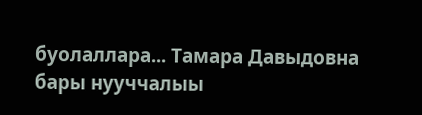буолаллара... Тамара Давыдовна бары нууччалыы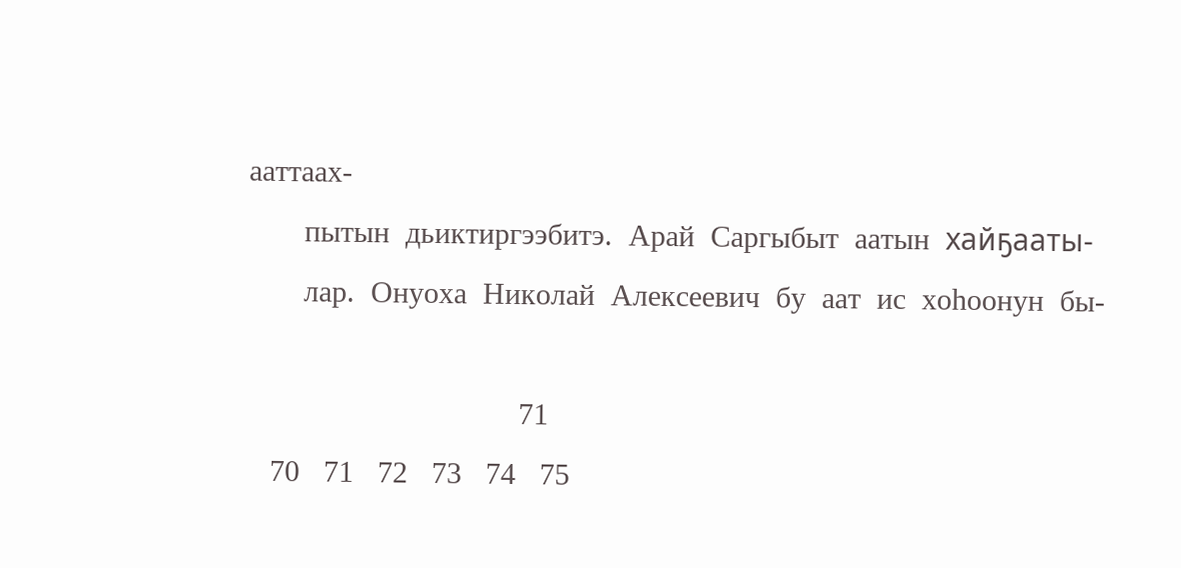ааттаах-
       пытын  дьиктиргээбитэ.  Арай  Саргыбыт  аатын  хайҕааты-
       лар.  Онуоха  Николай  Алексеевич  бу  аат  ис  хоһоонун  бы-

                                  71
   70   71   72   73   74   75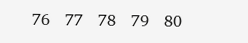76   77   78   79   80